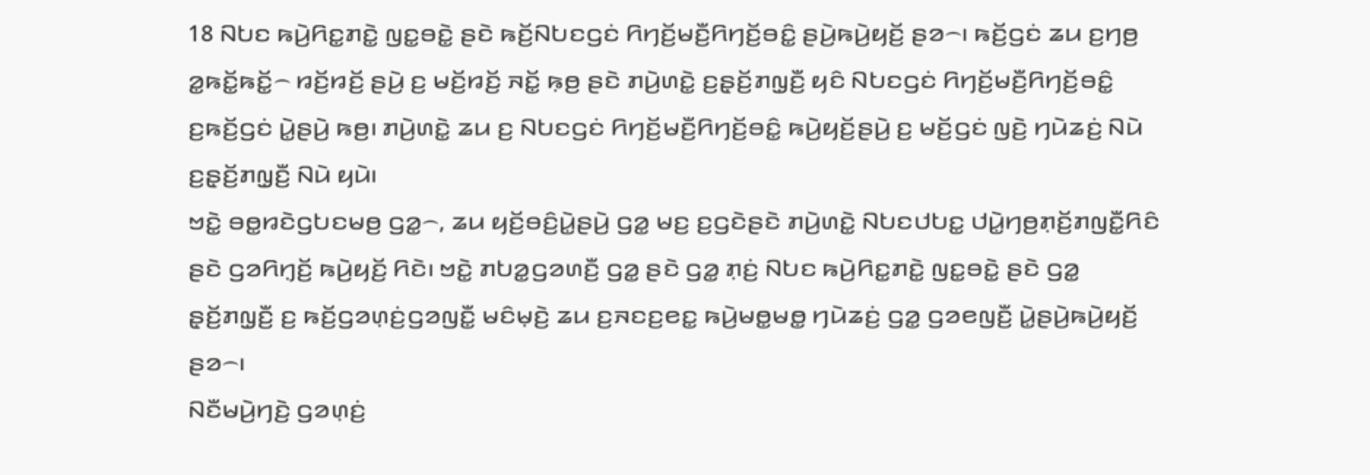18 ꤡꤝꤢ ꤒꤣꤧ꤬ꤖꤢ꤭ꤊꤢꤧ꤭ ꤜꤢ꤭ꤋꤢꤧ꤭ ꤔꤢꤧ ꤒꤢꤩ꤬ꤡꤝꤢꤞꤢꤦ ꤖꤚꤢꤩ꤬ꤗꤢꤪ꤬ꤖꤚꤢꤩ꤬ꤋꤢꤨ꤭ ꤔꤣꤧ꤬ꤒꤣꤧ꤬ꤟꤢꤩ꤬ ꤔꤤ꤮꤯ ꤒꤢꤩ꤬ꤞꤢꤦ ꤘꤣ ꤢ꤬ꤚꤥ꤬ ꤤ꤭ꤒꤢꤩ꤭ꤒꤢꤩ꤭꤮ ꤙꤢꤩ꤬ꤙꤢꤩ꤬ ꤔꤣꤧ꤬ ꤢ꤬ ꤗꤢꤩ꤬ꤙꤢꤩ꤬ ꤏꤢꤩ꤭ ꤒ꤫ꤥ꤬ ꤔꤢꤧ ꤊꤣꤧ꤬ꤛꤢꤧ꤭ ꤢ꤬ꤔ꤫ꤢꤩ꤬ꤊꤜ꤫ꤢꤪ꤬ ꤟꤢꤨ ꤡꤝꤢꤞꤢꤦ ꤖꤚꤢꤩ꤬ꤗꤢꤪ꤬ꤖꤚꤢꤩ꤬ꤋꤢꤨ꤭ ꤢ꤬ꤒꤢꤩ꤬ꤞꤢꤦ ꤣꤧ꤭ꤔꤣꤧ꤬ ꤒꤥ꤬꤯ ꤊꤣꤧ꤬ꤛꤢꤧ꤭ ꤘꤣ ꤢ꤬ ꤡꤝꤢꤞꤢꤦ ꤖꤚꤢꤩ꤬ꤗꤢꤪ꤬ꤖꤚꤢꤩ꤬ꤋꤢꤨ꤭ ꤒꤣꤧ꤬ꤟꤢꤩ꤬ꤔꤣꤧ꤬ ꤢ꤬ ꤗꤢꤩ꤬ꤞꤢꤦ ꤜꤢꤧ꤬ ꤚꤣꤧꤘꤢꤦ꤬ ꤡꤣꤧ ꤢ꤬ꤔ꤫ꤢꤩ꤬ꤊꤜ꤫ꤢꤪ꤬ ꤡꤣꤧ ꤟꤣꤧ꤯
ꤠꤢꤧ꤭ ꤋꤥ꤭ꤙꤢꤧꤞꤝꤢꤗꤥ꤬ ꤞꤤ꤭꤮, ꤘꤣ ꤟꤢꤩ꤬ꤋꤢꤨ꤬ꤣꤧ꤭ꤔꤣꤧ꤬ ꤞꤤ꤭ ꤗꤢ꤬ ꤢ꤬ꤞꤢꤧꤔꤢꤧ ꤊꤣꤧ꤬ꤛꤢꤧ꤭ ꤡꤝꤢꤓꤝꤢ꤭ ꤓꤣꤧ꤭ꤚꤥ꤬ꤊ꤫ꤢꤩ꤬ꤊꤜꤢꤪ꤭ꤖꤢꤨ ꤔꤢꤧ ꤞꤤꤖꤚ꤫ꤢꤩ꤬ ꤒꤣꤧ꤬ꤟꤢꤩ꤬ ꤖꤢꤧ꤯ ꤠꤢꤧ꤭ ꤊꤝꤤ꤭ꤞꤤꤛꤢꤪ꤬ ꤞꤤ꤭ ꤔꤢꤧ ꤞꤤ꤭ ꤊ꤫ꤢꤦ꤬ ꤡꤝꤢ ꤒꤣꤧ꤬ꤖꤢ꤭ꤊꤢꤧ꤭ ꤜꤢ꤭ꤋꤢꤧ꤭ ꤔꤢꤧ ꤞꤤ꤭ ꤔ꤫ꤢꤩ꤬ꤊꤜ꤫ꤢꤪ꤬ ꤢ꤬ ꤒꤢꤩ꤬ꤞꤤꤛ꤫ꤢꤦ꤬ꤞꤤꤜꤢꤪ꤭ ꤗꤢꤨꤗ꤫ꤢꤧ꤬ ꤘꤣ ꤢ꤬ꤏꤢꤢ꤬ꤕꤢ꤭ ꤒꤣꤧ꤬ꤗꤥ꤭ꤗꤥ꤭ ꤚꤣꤧꤘꤢꤦ꤬ ꤞꤤ꤭ ꤞꤤꤕꤜꤢꤪ꤬ ꤣꤧ꤭ꤔꤣꤧ꤬ꤒꤣꤧ꤬ꤟꤢꤩ꤬ ꤔꤤ꤮꤯
ꤡꤢꤪꤗꤣꤧ꤬ꤚꤢꤧ꤬ ꤞꤤꤛ꤫ꤢꤦ꤬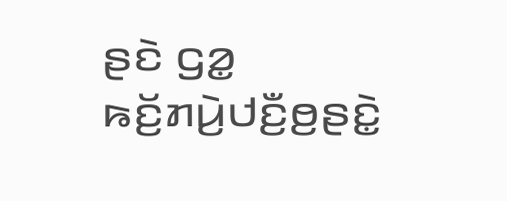ꤔꤢꤧ ꤞꤤ꤭ ꤒꤢꤩ꤬ꤊꤣꤧ꤬ꤓꤢꤪ꤬ꤥ꤬ꤔꤢꤧ꤭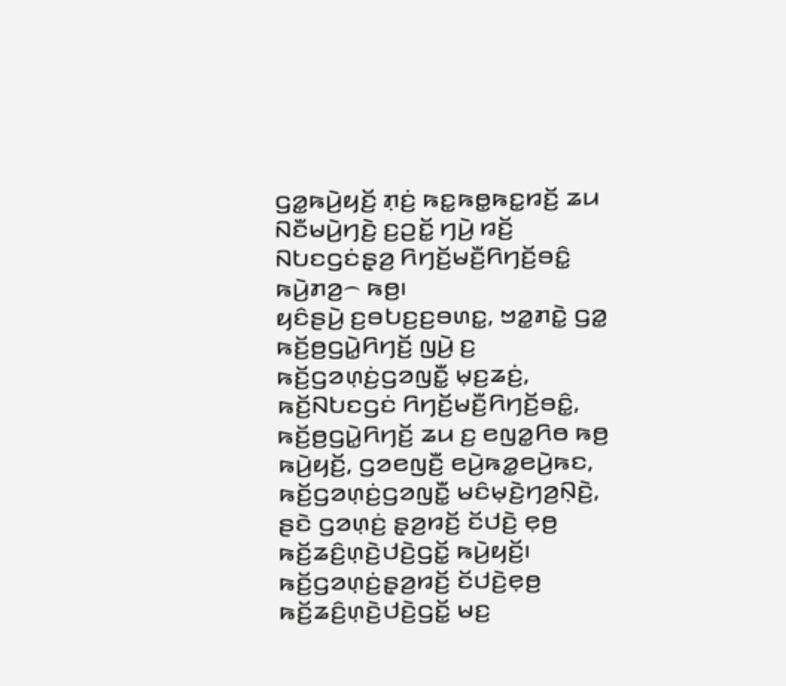ꤞꤤ꤭ꤒꤣꤧ꤬ꤟꤢꤩ꤬ ꤊ꤫ꤢꤦ꤬ ꤒꤢ꤭ꤒꤥ꤭ꤒꤢ꤭ꤙꤢꤩ꤬ ꤘꤣ ꤡꤢꤪꤗꤣꤧ꤬ꤚꤢꤧ꤬ ꤢ꤬ꤑꤢꤩ꤭ ꤚꤣꤧ꤬ ꤙꤢꤩ꤬ ꤡꤝꤢꤞꤢꤦꤔ꤫ꤤ꤬ ꤖꤚꤢꤩ꤬ꤗꤢꤪ꤬ꤖꤚꤢꤩ꤬ꤋꤢꤨ꤭ ꤒꤣꤧ꤬ꤊꤤ꤬꤮ ꤒꤥ꤬꤯
ꤟꤢꤨꤔꤣꤧ꤬ ꤢ꤬ꤋꤝꤢ꤬ꤢ꤬ꤋꤛꤢ꤭, ꤠꤤ꤭ꤊꤢꤧ꤭ ꤞꤤ꤭ ꤒꤢꤩ꤬ꤥ꤬ꤞꤣꤧ꤭ꤖꤚꤢꤩ꤬ ꤜꤣꤧ꤬ ꤢ꤬ ꤒꤢꤩ꤬ꤞꤤꤛ꤫ꤢꤦ꤬ꤞꤤꤜꤢꤪ꤭ ꤗ꤫ꤢ꤬ꤘꤢꤦ꤬, ꤒꤢꤩ꤬ꤡꤝꤢꤞꤢꤦ ꤖꤚꤢꤩ꤬ꤗꤢꤪ꤬ꤖꤚꤢꤩ꤬ꤋꤢꤨ꤭, ꤒꤢꤩ꤬ꤥ꤬ꤞꤣꤧ꤭ꤖꤚꤢꤩ꤬ ꤘꤣ ꤢ꤬ ꤕꤜꤤ꤭ꤖꤥ ꤒꤥ꤬ ꤒꤣꤧ꤬ꤟꤢꤩ꤬, ꤞꤤꤕꤜꤢꤪ꤬ ꤕꤣꤧ꤬ꤒꤤ꤭ꤕꤣꤧ꤬ꤒꤢ, ꤒꤢꤩ꤬ꤞꤤꤛ꤫ꤢꤦ꤬ꤞꤤꤜꤢꤪ꤭ ꤗꤢꤨꤗ꤫ꤢꤧ꤬ꤚꤤ꤬ꤡ꤫ꤢꤧ꤬, ꤔꤢꤧ ꤞꤤꤛ꤫ꤢꤦ꤬ ꤔ꤫ꤤ꤬ꤙꤢꤩ꤬ ꤢꤩꤓꤢꤧ꤬ ꤕ꤫ꤥ꤬ ꤒꤢꤩ꤬ꤘꤢꤨ꤬ꤛ꤫ꤢꤧ꤬ꤓꤢꤧ꤬ꤞꤢꤩ꤭ ꤒꤣꤧ꤬ꤟꤢꤩ꤬꤯ ꤒꤢꤩ꤬ꤞꤤꤛ꤫ꤢꤦ꤬ꤔ꤫ꤤ꤬ꤙꤢꤩ꤬ ꤢꤩꤓꤢꤧ꤬ꤕ꤫ꤥ꤬ ꤒꤢꤩ꤬ꤘꤢꤨ꤬ꤛ꤫ꤢꤧ꤬ꤓꤢꤧ꤬ꤞꤢꤩ꤭ ꤗꤢ꤬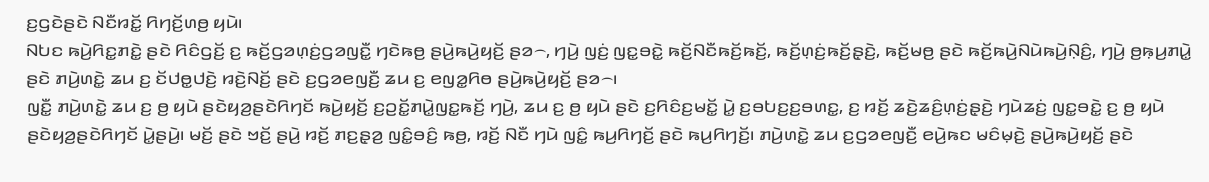ꤢ꤬ꤞꤢꤧꤔꤢꤧ ꤡꤢꤪꤙꤢꤩ꤭ ꤖꤚꤢꤩ꤬ꤛꤥ꤬ ꤟꤣꤧ꤯
ꤡꤝꤢ ꤒꤣꤧ꤬ꤖꤢ꤭ꤊꤢꤧ꤭ ꤔꤢꤧ ꤖꤢꤨꤞꤢꤩ꤬ ꤢ꤬ ꤒꤢꤩ꤬ꤞꤤꤛ꤫ꤢꤦ꤬ꤞꤤꤜꤢꤪ꤭ ꤚꤢꤧꤒꤥ꤬ ꤔꤣꤧ꤬ꤒꤣꤧ꤬ꤟꤢꤩ꤬ ꤔꤤ꤮, ꤚꤣꤧ꤬ ꤜꤢꤦ꤬ ꤜꤢ꤭ꤋꤢꤧ꤭ ꤒꤢꤩ꤬ꤡꤢꤪꤒꤢꤩ꤬ꤒꤢꤩ꤬, ꤒꤢꤩ꤬ꤛ꤫ꤢꤦ꤬ꤒꤢꤩ꤬ꤔ꤫ꤢꤧ꤬, ꤒꤢꤩ꤬ꤗꤥ꤬ ꤔꤢꤧ ꤒꤢꤩ꤬ꤒꤣꤧ꤬ꤡꤣꤧꤒꤣꤧ꤬ꤡ꤫ꤢꤨ꤬, ꤚꤣꤧ꤬ ꤥ꤬ꤒ꤫ꤣ꤬ꤊꤣꤧ꤭ ꤔꤢꤧ ꤊꤣꤧ꤬ꤛꤢꤧ꤭ ꤘꤣ ꤢ꤬ ꤢꤩꤓꤥ꤭ꤓꤢꤧ꤬ ꤙꤢꤧ꤬ꤡꤢꤩ꤬ ꤔꤢꤧ ꤢ꤬ꤞꤤꤕꤜꤢꤪ꤬ ꤘꤣ ꤢ꤬ ꤕꤜꤤ꤭ꤖꤥ ꤔꤣꤧ꤬ꤒꤣꤧ꤬ꤟꤢꤩ꤬ ꤔꤤ꤮꤯
ꤜꤢꤪ꤭ ꤊꤣꤧ꤬ꤛꤢꤧ꤭ ꤘꤣ ꤢ꤬ ꤥ꤬ ꤟꤣꤧ ꤔꤢꤧꤟꤤ꤬ꤔꤢꤧꤖꤚꤢꤩ ꤒꤣꤧ꤬ꤟꤢꤩ꤬ ꤢ꤬ꤑꤢꤩ꤭ꤊꤣꤧ꤭ꤜꤢ꤭ꤒꤢꤩ꤬ ꤚꤣꤧ꤬, ꤘꤣ ꤢ꤬ ꤥ꤬ ꤟꤣꤧ ꤔꤢꤧ ꤢ꤬ꤖꤢꤨꤢ꤬ꤗꤢꤩ꤭ ꤣꤧ꤭ ꤢ꤬ꤋꤝꤢ꤬ꤢ꤬ꤋꤛꤢ꤭, ꤢ꤬ ꤙꤢꤩ꤬ ꤘꤢꤧ꤬ꤘꤢꤨ꤬ꤛ꤫ꤢꤦ꤬ꤔ꤫ꤢꤧ꤬ ꤚꤣꤧꤘꤢꤦ꤬ ꤜꤢ꤭ꤋꤢꤧ꤭ ꤢ꤬ ꤥ꤬ ꤟꤣꤧ ꤔꤢꤧꤟꤤ꤬ꤔꤢꤧꤖꤚꤢꤩ ꤣꤧ꤭ꤔꤣꤧ꤬꤯ ꤗꤢꤩ꤬ ꤔꤢꤧ ꤠꤢꤩ꤬ ꤔꤣꤧ꤬ ꤙꤢꤩ꤬ ꤊꤢ꤬ꤔ꤫ꤤ꤬ ꤜꤢꤨ꤭ꤋꤢꤨ꤬ ꤒꤥ꤬, ꤙꤢꤩ꤬ ꤡꤢꤪ ꤚꤣꤧ ꤜꤢꤨ꤭ ꤒꤣ꤬ꤖꤚꤢꤩ꤬ ꤔꤢꤧ ꤒꤣ꤬ꤖꤚꤢꤩ꤬꤯ ꤊꤣꤧ꤬ꤛꤢꤧ꤭ ꤘꤣ ꤢ꤬ꤞꤤꤕꤜꤢꤪ꤬ ꤕꤣꤧ꤬ꤒꤢ ꤗꤢꤨꤗ꤫ꤢꤧ꤬ ꤔꤣꤧ꤬ꤒꤣꤧ꤬ꤟꤢꤩ꤬ ꤔꤢꤧ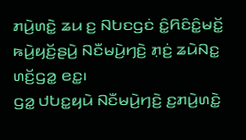ꤊꤣꤧ꤬ꤛꤢꤧ꤭ ꤘꤣ ꤢ꤬ ꤡꤝꤢꤞꤢꤦ ꤢꤨ꤭ꤖꤢꤨꤢꤨ꤭ꤗꤢꤩ꤭ ꤒꤣꤧ꤬ꤟꤢꤩ꤬ꤔꤣꤧ꤬ ꤡꤢꤪꤗꤣꤧ꤬ꤚꤢꤧ꤬ ꤊ꤫ꤢꤦ꤬ ꤘꤣꤧꤡꤢ꤭ ꤛꤢꤩ꤬ꤞꤤ꤭ ꤕꤢ꤭꤯
ꤞꤤ꤭ ꤓꤝꤢ꤭ꤟꤣꤧ ꤡꤢꤪꤗꤣꤧ꤬ꤚꤢꤧ꤬ ꤢ꤬ꤊꤣꤧ꤬ꤛꤢꤧ꤭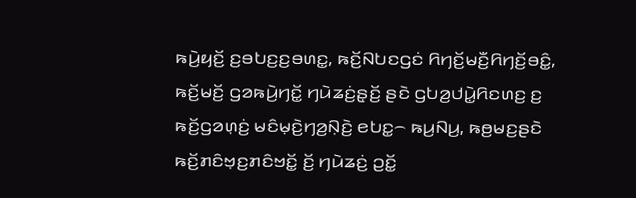ꤒꤣꤧ꤬ꤟꤢꤩ꤬ ꤢ꤬ꤋꤝꤢ꤬ꤢ꤬ꤋꤛꤢ꤭, ꤒꤢꤩ꤬ꤡꤝꤢꤞꤢꤦ ꤖꤚꤢꤩ꤬ꤗꤢꤪ꤬ꤖꤚꤢꤩ꤬ꤋꤢꤨ꤭, ꤒꤢꤩ꤬ꤗꤢꤩ꤬ ꤞꤤꤒꤣꤧ꤬ꤚꤢꤩ꤭ ꤚꤣꤧꤘꤢꤦ꤬ꤔ꤫ꤢꤩ꤬ ꤔꤢꤧ ꤞꤝꤤ꤬ꤓꤣꤧ꤭ꤖꤢꤛꤢ꤬ ꤢ꤬ ꤒꤢꤩ꤬ꤞꤤꤛ꤫ꤢꤦ꤬ ꤗꤢꤨꤗ꤫ꤢꤧ꤬ꤚꤤ꤬ꤡ꤫ꤢꤧ꤬ ꤕꤝꤢ꤭꤮ ꤒꤣ꤬ꤡꤣ꤬, ꤒꤥ꤬ꤗꤢ꤬ꤔꤢꤧ ꤒꤢꤩ꤬ꤊꤢꤨꤠ꤫ꤢ꤬ꤊꤢꤨꤠꤢꤩ꤭ ꤢꤩ꤬ ꤚꤣꤧꤘꤢꤦ꤬ ꤑꤢꤩ꤭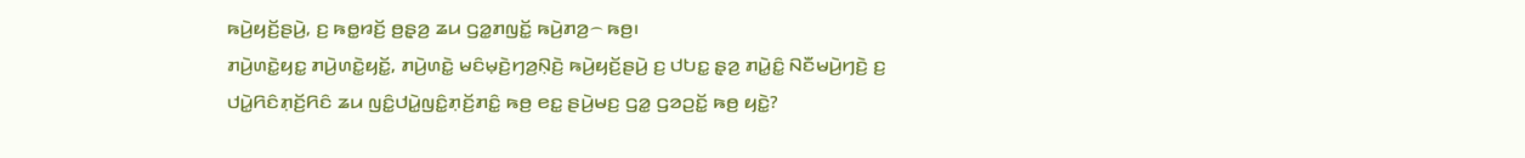ꤒꤣꤧ꤬ꤟꤢꤩ꤬ꤔꤣꤧ꤬, ꤢ꤬ ꤒꤥ꤭ꤙꤢꤩ꤬ ꤥ꤬ꤔ꤫ꤤ꤬ ꤘꤣ ꤞꤤ꤭ꤊꤜꤢꤩ꤭ ꤒꤣꤧ꤬ꤊꤤ꤬꤮ ꤒꤥ꤬꤯
ꤊꤣꤧ꤬ꤛꤢꤧ꤭ꤟꤢ꤭ ꤊꤣꤧ꤬ꤛꤢꤧ꤭ꤟꤢꤩ꤭, ꤊꤣꤧ꤬ꤛꤢꤧ꤭ ꤗꤢꤨꤗ꤫ꤢꤧ꤬ꤚꤤ꤬ꤡ꤫ꤢꤧ꤬ ꤒꤣꤧ꤬ꤟꤢꤩ꤬ꤔꤣꤧ꤬ ꤢ꤬ ꤓꤝꤢ꤭ ꤔ꤫ꤤ꤬ ꤊꤣꤧ꤭ꤢꤨ꤭ ꤡꤢꤪꤗꤣꤧ꤬ꤚꤢꤧ꤬ ꤢ꤬ ꤓꤣꤧ꤭ꤖꤢꤨꤊ꤫ꤢꤩ꤬ꤖꤢꤨ ꤘꤣ ꤜꤢꤨ꤭ꤓꤣꤧ꤭ꤜꤢꤨ꤭ꤊ꤫ꤢꤩ꤬ꤊꤢꤨ꤭ ꤒꤥ꤬ ꤕꤢ꤭ ꤔꤣꤧ꤬ꤗꤢ꤬ ꤞꤤ꤭ ꤞꤤꤑꤢꤩ꤭ ꤒꤥ꤬ ꤟꤢꤧ꤭?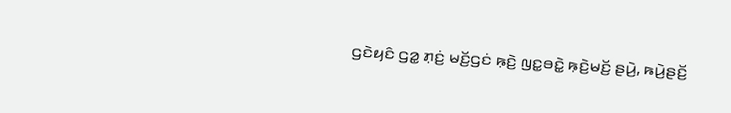ꤞꤢꤧꤟꤢꤨ ꤞꤤ꤭ ꤊ꤫ꤢꤦ꤬ ꤗꤢꤩ꤬ꤞꤢꤦ ꤒ꤫ꤢꤧ꤬ ꤜꤢ꤭ꤋꤢꤧ꤭ ꤒ꤫ꤢꤧ꤬ꤗꤢꤩ꤬ ꤔꤣꤧ꤬, ꤒꤣꤧ꤬ꤔꤢꤩ꤬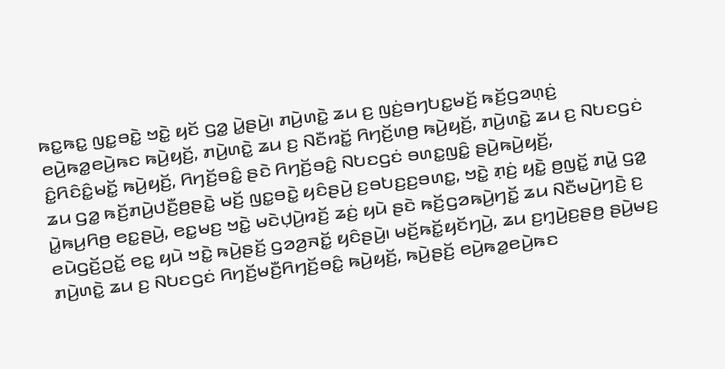ꤒꤢ꤭ꤒꤢ꤭ ꤜꤢ꤭ꤋꤢꤧ꤭ ꤠꤢꤧ꤭ ꤟꤢꤩ ꤞꤤ꤭ ꤣꤧ꤭ꤔꤣꤧ꤬꤯ ꤊꤣꤧ꤬ꤛꤢꤧ꤭ ꤘꤣ ꤢ꤬ ꤜꤢꤦ꤬ꤋꤚꤝꤢ꤭ꤗꤢꤩ꤬ ꤒꤢꤩ꤬ꤞꤤꤛ꤫ꤢꤦ꤬ ꤕꤣꤧ꤬ꤒꤤ꤭ꤕꤣꤧ꤬ꤒꤢ ꤒꤣꤧ꤬ꤟꤢꤩ꤬, ꤊꤣꤧ꤬ꤛꤢꤧ꤭ ꤘꤣ ꤢ꤬ ꤡꤢꤪꤙꤢꤩ꤭ ꤖꤚꤢꤩ꤬ꤛꤥ꤬ ꤒꤣꤧ꤬ꤟꤢꤩ꤬, ꤊꤣꤧ꤬ꤛꤢꤧ꤭ ꤘꤣ ꤢ꤬ ꤡꤝꤢꤞꤢꤦ ꤢꤨ꤭ꤖꤢꤨꤢꤨ꤭ꤗꤢꤩ꤭ ꤒꤣꤧ꤬ꤟꤢꤩ꤬, ꤖꤚꤢꤩ꤬ꤋꤢꤨ꤭ ꤔꤢꤧ ꤖꤚꤢꤩ꤬ꤋꤢꤨ꤭ ꤡꤝꤢꤞꤢꤦ ꤋꤛꤢ꤭ꤜꤢꤨ꤭ ꤔꤣꤧ꤬ꤒꤣꤧ꤬ꤟꤢꤩ꤬,
ꤘꤣ ꤞꤤ꤭ ꤒꤢꤩ꤬ꤊꤣꤧ꤬ꤓꤢꤪ꤬ꤥ꤬ꤔꤢꤧ꤭ ꤗꤢꤩ꤬ ꤜꤢ꤭ꤋꤢꤧ꤭ ꤟꤢꤨꤔꤣꤧ꤬ ꤢ꤬ꤋꤝꤢ꤬ꤢ꤬ꤋꤛꤢ꤭, ꤠꤢꤧ꤭ ꤊ꤫ꤢꤦ꤬ ꤟꤢꤧ꤭ ꤥ꤬ꤜꤢꤩ꤭ ꤊꤣꤧ꤭ ꤞꤤ꤭ ꤣꤧ꤭ꤒꤣ꤬ꤖꤥ꤬ ꤕꤢ꤭ꤔꤣꤧ꤬, ꤕꤢ꤭ꤗꤢ꤬ ꤠꤢꤧ꤭ ꤗꤢꤧꤓ꤫ꤣꤧ꤬ꤙꤢꤩ꤬ ꤘꤢꤦ꤬ ꤟꤣꤧ ꤔꤢꤧ ꤒꤢꤩ꤬ꤞꤤꤒꤣꤧ꤬ꤚꤢꤩ꤭ ꤘꤣ ꤡꤢꤪꤗꤣꤧ꤬ꤚꤢꤧ꤬ ꤢ꤬ ꤕꤣꤧꤞꤢꤩ꤬ꤑꤢꤩ꤭ ꤕꤢ꤭ ꤟꤣꤧ ꤠꤢꤧ꤭ ꤒꤣꤧ꤬ꤔꤢꤩ꤬ ꤞꤤꤤ꤬ꤏꤢꤩ꤭ ꤟꤢꤨꤔꤣꤧ꤬꤯ ꤗꤢꤩ꤬ꤒꤢꤩ꤭ꤟꤢꤩꤚꤣꤧ꤬, ꤘꤣ ꤢ꤬ꤚ꤫ꤣꤧ꤬ꤢ꤬ꤔꤥ꤬ ꤔꤣꤧ꤬ꤗꤢ꤬ ꤊꤣꤧ꤬ꤛꤢꤧ꤭ ꤘꤣ ꤢ꤬ ꤡꤝꤢꤞꤢꤦ ꤖꤚꤢꤩ꤬ꤗꤢꤪ꤬ꤖꤚꤢꤩ꤬ꤋꤢꤨ꤭ ꤒꤣꤧ꤬ꤟꤢꤩ꤬, ꤒꤣꤧ꤬ꤔꤢꤩ꤬ ꤕꤣꤧ꤬ꤒꤤ꤭ꤕꤣꤧ꤬ꤒꤢ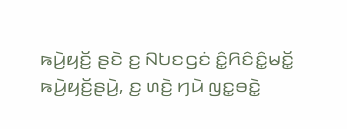ꤒꤣꤧ꤬ꤟꤢꤩ꤬ ꤔꤢꤧ ꤢ꤬ ꤡꤝꤢꤞꤢꤦ ꤢꤨ꤭ꤖꤢꤨꤢꤨ꤭ꤗꤢꤩ꤭ ꤒꤣꤧ꤬ꤟꤢꤩ꤬ꤔꤣꤧ꤬, ꤢ꤬ ꤛꤢꤧ꤬ ꤚꤣꤧ ꤜꤢ꤭ꤋꤢꤧ꤭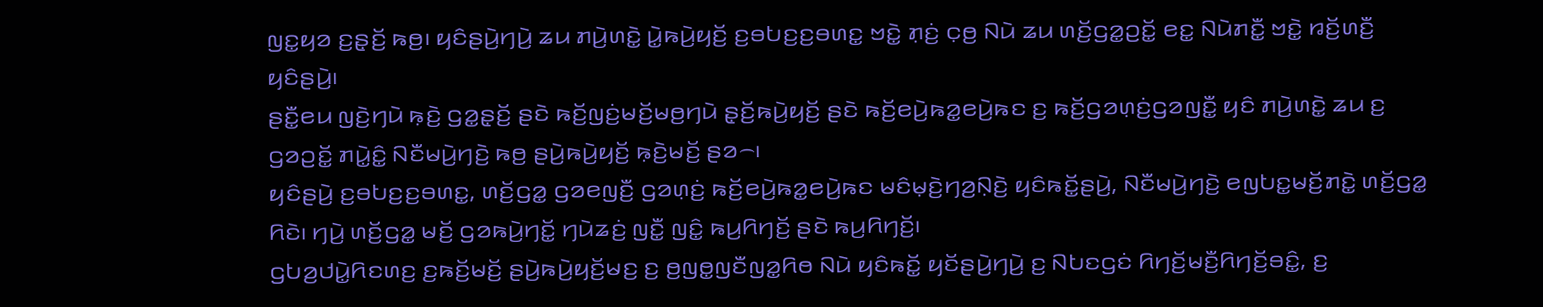ꤜꤢ꤭ꤟꤤ ꤢ꤬ꤔ꤫ꤢꤩ꤬ ꤒꤥ꤬꤯ ꤟꤢꤨꤔꤣꤧ꤬ꤚꤣꤧ꤬ ꤘꤣ ꤊꤣꤧ꤬ꤛꤢꤧ꤭ ꤣꤧ꤭ꤒꤣꤧ꤬ꤟꤢꤩ꤬ ꤢ꤬ꤋꤝꤢ꤬ꤢ꤬ꤋꤛꤢ꤭ ꤠꤢꤧ꤭ ꤊ꤫ꤢꤦ꤬ ꤍ꤫ꤥ꤬ ꤡꤣꤧ ꤘꤣ ꤛꤢꤩ꤬ꤞꤤ꤭ꤑꤢꤩ꤭ ꤕꤢ꤭ ꤡꤣꤧꤊꤢꤪ꤭ ꤠꤢꤧ꤭ ꤙꤢꤩ꤬ꤛꤢꤪ꤬ ꤟꤢꤨꤔꤣꤧ꤬꤯
ꤔꤢꤪ꤭ꤕꤣ ꤜꤢꤧ꤬ꤚꤣꤧ ꤒ꤫ꤢꤧ꤬ ꤞꤤ꤭ꤔ꤫ꤢꤩ꤬ ꤔꤢꤧ ꤒꤢꤩ꤬ꤜꤢꤦ꤬ꤗꤢꤩ꤬ꤗꤥ꤬ꤚꤣꤧ ꤔ꤫ꤢꤩ꤬ꤒꤣꤧ꤬ꤟꤢꤩ꤬ ꤔꤢꤧ ꤒꤢꤩ꤬ꤕꤣꤧ꤬ꤒꤤ꤭ꤕꤣꤧ꤬ꤒꤢ ꤢ꤬ ꤒꤢꤩ꤬ꤞꤤꤛ꤫ꤢꤦ꤬ꤞꤤꤜꤢꤪ꤭ ꤟꤢꤨ ꤊꤣꤧ꤬ꤛꤢꤧ꤭ ꤘꤣ ꤢ꤬ ꤞꤤꤑꤢꤩ꤭ ꤊꤣꤧ꤭ꤢꤨ꤭ ꤡꤢꤪꤗꤣꤧ꤬ꤚꤢꤧ꤬ ꤒꤥ꤬ ꤔꤣꤧ꤬ꤒꤣꤧ꤬ꤟꤢꤩ꤬ ꤒ꤫ꤢꤧ꤬ꤗꤢꤩ꤬ ꤔꤤ꤮꤯
ꤟꤢꤨꤔꤣꤧ꤬ ꤢ꤬ꤋꤝꤢ꤬ꤢ꤬ꤋꤛꤢ꤭, ꤛꤢꤩ꤬ꤞꤤ꤭ ꤞꤤꤕꤜꤢꤪ꤬ ꤞꤤꤛ꤫ꤢꤦ꤬ ꤒꤢꤩ꤬ꤕꤣꤧ꤬ꤒꤤ꤭ꤕꤣꤧ꤬ꤒꤢ ꤗꤢꤨꤗ꤫ꤢꤧ꤬ꤚꤤ꤬ꤡ꤫ꤢꤧ꤬ ꤟꤢꤨꤒꤢꤩ꤭ꤔꤣꤧ꤬, ꤡꤢꤪꤗꤣꤧ꤬ꤚꤢꤧ꤬ ꤕꤜꤝꤢ꤭ꤗꤢꤩ꤬ꤊꤢꤧ꤭ ꤛꤢꤩ꤬ꤞꤤ꤭ ꤖꤢꤧ꤯ ꤚꤣꤧ꤬ ꤛꤢꤩ꤬ꤞꤤ꤭ ꤗꤢꤩ꤬ ꤞꤤꤒꤣꤧ꤬ꤚꤢꤩ꤭ ꤚꤣꤧꤘꤢꤦ꤬ ꤜꤢꤪ꤭ ꤜꤢꤨ꤭ ꤒꤣ꤬ꤖꤚꤢꤩ꤬ ꤔꤢꤧ ꤒꤣ꤬ꤖꤚꤢꤩ꤬꤯
ꤞꤝꤤ꤬ꤓꤣꤧ꤭ꤖꤢꤛꤢ꤬ ꤢ꤬ꤒꤢꤩ꤬ꤗꤢꤩ꤬ ꤔꤣꤧ꤬ꤒꤣꤧ꤬ꤟꤢꤩ꤬ꤗꤢ꤬ ꤢ꤬ ꤥ꤬ꤜꤥ꤭ꤜꤢꤪꤜꤤ꤭ꤖꤥ ꤡꤣꤧ ꤟꤢꤨꤒꤢꤩ꤭ ꤟꤢꤩꤔꤣꤧ꤬ꤚꤣꤧ꤬ ꤢ꤬ ꤡꤝꤢꤞꤢꤦ ꤖꤚꤢꤩ꤬ꤗꤢꤪ꤬ꤖꤚꤢꤩ꤬ꤋꤢꤨ꤭, ꤢ꤬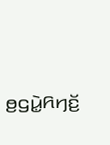ꤥ꤬ꤞꤣꤧ꤭ꤖꤚꤢꤩ꤬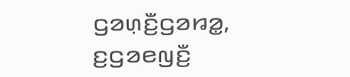ꤞꤤꤛ꤫ꤢꤪ꤬ꤞꤤꤙꤤ꤭, ꤢ꤬ꤞꤤꤕꤜꤢꤪ꤬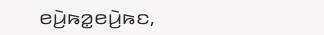ꤕꤣꤧ꤬ꤒꤤ꤭ꤕꤣꤧ꤬ꤒꤢ,